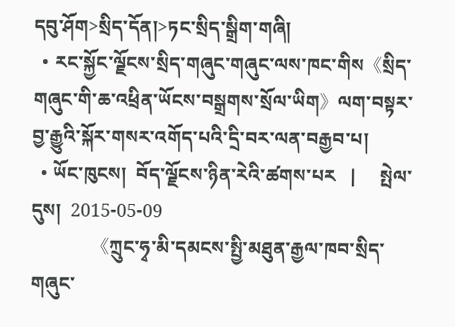དབུ་ཤོག>སྲིད་དོན།>ཏང་སྲིད་སྒྲིག་གཞི།
  • རང་སྐྱོང་ལྗོངས་སྲིད་གཞུང་གཞུང་ལས་ཁང་གིས《སྲིད་གཞུང་གི་ཆ་འཕྲིན་ཡོངས་བསྒྲགས་སྲོལ་ཡིག》ལག་བསྟར་བྱ་རྒྱུའི་སྐོར་གསར་འགོད་པའི་དྲི་བར་ལན་བརྒྱབ་པ།
  • ཡོང་ཁུངས།  བོད་ལྗོངས་ཉིན་རེའི་ཚགས་པར   |     སྤེལ་དུས།  2015-05-09
            《ཀྲུང་ཧྭ་མི་དམངས་སྤྱི་མཐུན་རྒྱལ་ཁབ་སྲིད་གཞུང་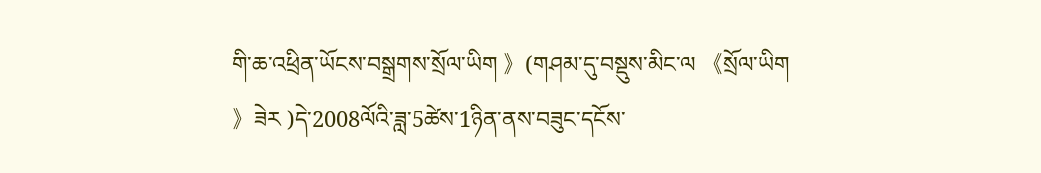གི་ཆ་འཕྲིན་ཡོངས་བསྒྲགས་སྲོལ་ཡིག 》(གཤམ་དུ་བསྡུས་མིང་ལ 《སྲོལ་ཡིག 》ཟེར )དེ་2008ལོའི་ཟླ་5ཚེས་1ཉིན་ནས་བཟུང་དངོས་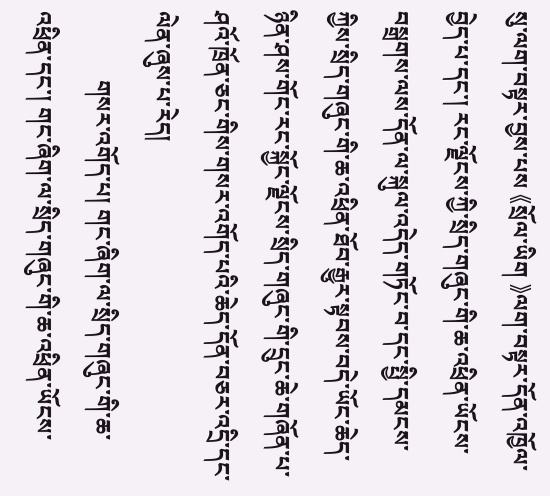སུ་ལག་བསྟར་བྱས་པས 《སྲོལ་ཡིག 》ལག་བསྟར་དོན་འཁྱོལ་བྱེད་པ་དང་། རང་ལྗོངས་ཀྱི་སྲིད་གཞུང་གི་ཆ་འཕྲིན་ཡོངས་བསྒྲགས་ལས་དོན་ལ་སྐུལ་འདེད་གཏོང་བ་དང་སྤྱི་དམངས་ཀྱིས་སྲིད་གཞུང་གི་ཆ་འཕྲིན་ཐོབ་རྒྱུར་སྟབས་བདེ་ཡོང་ཆེད་ཉིན་ཤས་གོང་རང་སྐྱོང་ལྗོངས་སྲིད་གཞུང་གི་དྲུང་ཆེ་གཞོན་པ་ཤའོ་ཁྲོན་ཅང་གིས་གསར་འགོད་པའི་ཆེད་དོན་བཅར་འདྲི་དང་ལེན་ཞུས་པ་རེད།
            གསར་འགོད་པ། གང་ཞིག་ལ་སྲིད་གཞུང་གི་ཆ་འཕྲིན་དང་། གང་ཞིག་ལ་སྲིད་གཞུང་གི་ཆ་འཕྲིན་ཡོངས་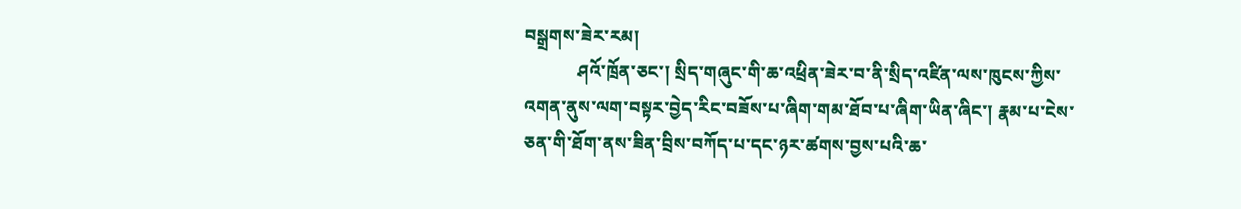བསྒྲགས་ཟེར་རམ།
            ཤའོ་ཁྲོན་ཅང་། སྲིད་གཞུང་གི་ཆ་འཕྲིན་ཟེར་བ་ནི་སྲིད་འཛིན་ལས་ཁུངས་ཀྱིས་འགན་ནུས་ལག་བསྟར་བྱེད་རིང་བཟོས་པ་ཞིག་གམ་ཐོབ་པ་ཞིག་ཡིན་ཞིང་། རྣམ་པ་ངེས་ཅན་གི་ཐོག་ནས་ཟིན་བྲིས་བཀོད་པ་དང་ཉར་ཚགས་བྱས་པའི་ཆ་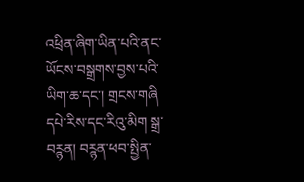འཕྲིན་ཞིག་ཡིན་པའི་ནང་ཡོངས་བསྒྲགས་བྱས་པའི་ཡིག་ཆ་དང་། གྲངས་གཞི དཔེ་རིས་དང་རིའུ་མིག སྒྲ་བཪྙན། བཪྙན་ཕབ་སྤྱིན་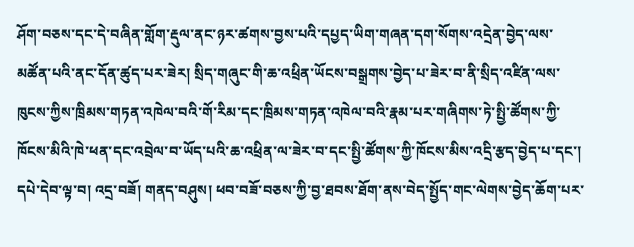ཤོག་བཅས་དང་དེ་བཞིན་གློག་རྡུལ་ནང་ཉར་ཚགས་བྱས་པའི་དཔྱད་ཡིག་གཞན་དག་སོགས་འདྲེན་བྱེད་ལས་མཚོན་པའི་ནང་དོན་ཚུད་པར་ཟེར། སྲིད་གཞུང་གི་ཆ་འཕྲིན་ཡོངས་བསྒྲགས་བྱེད་པ་ཟེར་བ་ནི་སྲིད་འཛིན་ལས་ཁུངས་ཀྱིས་ཁྲིམས་གཏན་འཁེལ་བའི་གོ་རིམ་དང་ཁྲིམས་གཏན་འཁེལ་བའི་རྣམ་པར་གཞིགས་ཏེ་སྤྱི་ཚོགས་ཀྱི་ཁོངས་མིའི་ཁེ་ཕན་དང་འབྲེལ་བ་ཡོད་པའི་ཆ་འཕྲིན་ལ་ཟེར་བ་དང་སྤྱི་ཚོགས་ཀྱི་ཁོངས་མིས་འདྲི་རྩད་བྱེད་པ་དང་། དཔེ་དེབ་ལྟ་བ། འདྲ་བཟོ། གནད་བཤུས། ཕབ་བཟོ་བཅས་ཀྱི་བྱ་ཐབས་ཐོག་ནས་བེད་སྤྱོད་གང་ལེགས་བྱེད་ཆོག་པར་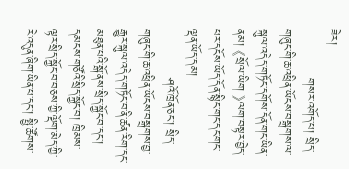ཟེར།
            གསར་འགོད་པ། སྲིད་གཞུང་གི་ཆ་འཕྲིན་ཡོངས་བསྒྲགས་ལ་སྐུལ་འདེད་གཏོང་དགོས་དོན་གང་ཡིན་ནམ། 《སྲོལ་ཡིག 》ལག་བསྟར་བྱེད་པར་དངོས་ཡོད་དོན་སྙིང་གང་དང་གང་ལྡན་ཡོད་དམ།
            ཤའོ་ཁྲོན་ཅང་། སྲིད་གཞུང་གི་ཆ་འཕྲིན་ཡོངས་བསྒྲགས་བྱ་རྒྱུར་སྐུལ་འདེད་གཏོང་བ་ནི་ཚན་རིག་དང་མཐུན་པའི་སྒོ་ནས་སྲིད་སྐྱོང་བ་དང་། དམངས་གཙོའི་སྲིད་སྐྱོང་བ། ཁྲིམས་ལྟར་སྲིད་སྐྱོང་བ་བཅས་ཀྱི་ལྡོག་མེད་ཀྱི་རེ་འདུན་ཞིག་ཡིན་པ་དང་། སྤྱི་ཚོགས་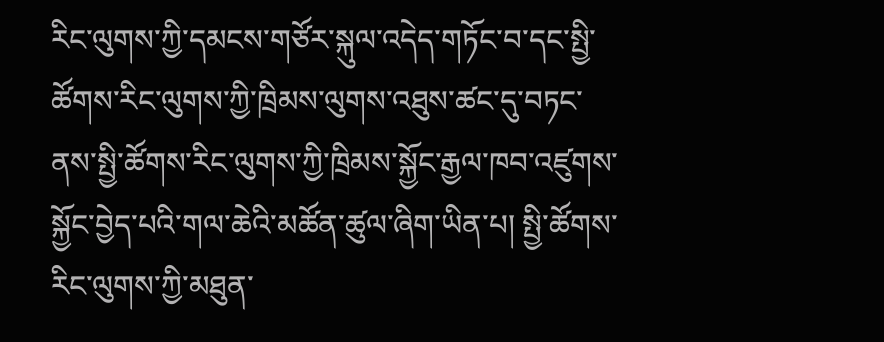རིང་ལུགས་ཀྱི་དམངས་གཙོར་སྐུལ་འདེད་གཏོང་བ་དང་སྤྱི་ཚོགས་རིང་ལུགས་ཀྱི་ཁྲིམས་ལུགས་འཐུས་ཚང་དུ་བཏང་ནས་སྤྱི་ཚོགས་རིང་ལུགས་ཀྱི་ཁྲིམས་སྐྱོང་རྒྱལ་ཁབ་འཛུགས་སྐྱོང་བྱེད་པའི་གལ་ཆེའི་མཚོན་ཚུལ་ཞིག་ཡིན་པ། སྤྱི་ཚོགས་རིང་ལུགས་ཀྱི་མཐུན་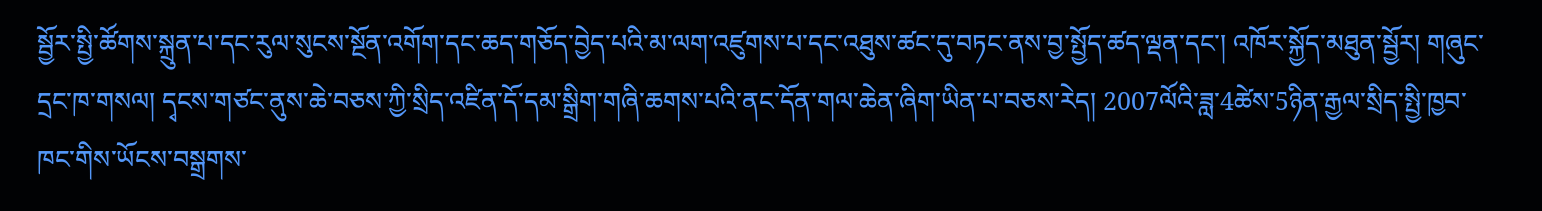སྦྱོར་སྤྱི་ཚོགས་སྐྲུན་པ་དང་རུལ་སུངས་སྔོན་འགོག་དང་ཆད་གཅོད་བྱེད་པའི་མ་ལག་འཛུགས་པ་དང་འཐུས་ཚང་དུ་བཏང་ནས་བྱ་སྤྱོད་ཚད་ལྡན་དང་། འཁོར་སྐྱོད་མཐུན་སྦྱོར། གཞུང་དྲང་ཁ་གསལ། དྭངས་གཙང་ནུས་ཆེ་བཅས་ཀྱི་སྲིད་འཛིན་དོ་དམ་སྒྲིག་གཞི་ཆགས་པའི་ནང་དོན་གལ་ཆེན་ཞིག་ཡིན་པ་བཅས་རེད། 2007ལོའི་ཟླ་4ཚེས་5ཉིན་རྒྱལ་སྲིད་སྤྱི་ཁྱབ་ཁང་གིས་ཡོངས་བསྒྲགས་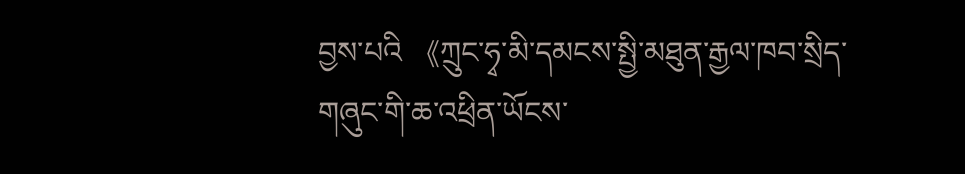བྱས་པའི 《ཀྲུང་ཧྭ་མི་དམངས་སྤྱི་མཐུན་རྒྱལ་ཁབ་སྲིད་གཞུང་གི་ཆ་འཕྲིན་ཡོངས་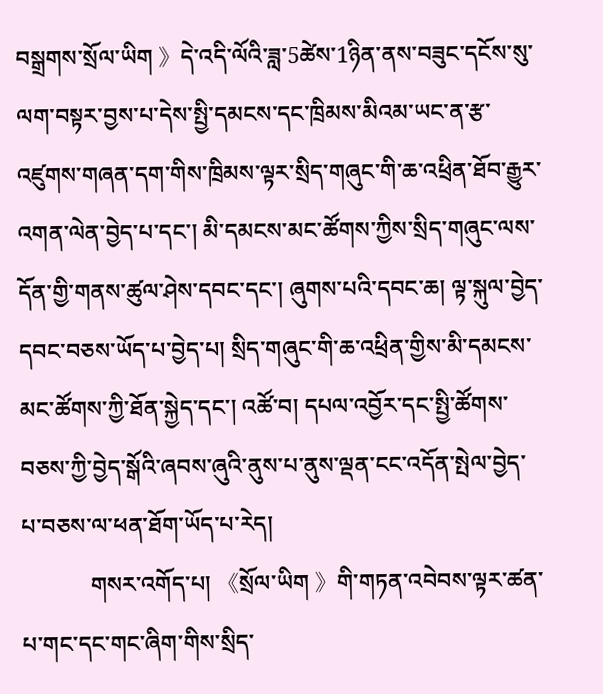བསྒྲགས་སྲོལ་ཡིག 》དེ་འདི་ལོའི་ཟླ་5ཚེས་1ཉིན་ནས་བཟུང་དངོས་སུ་ལག་བསྟར་བྱས་པ་དེས་སྤྱི་དམངས་དང་ཁྲིམས་མིའམ་ཡང་ན་རྩ་འཛུགས་གཞན་དག་གིས་ཁྲིམས་ལྟར་སྲིད་གཞུང་གི་ཆ་འཕྲིན་ཐོབ་རྒྱུར་འགན་ལེན་བྱེད་པ་དང་། མི་དམངས་མང་ཚོགས་ཀྱིས་སྲིད་གཞུང་ལས་དོན་གྱི་གནས་ཚུལ་ཤེས་དབང་དང་། ཞུགས་པའི་དབང་ཆ། ལྟ་སྐུལ་བྱེད་དབང་བཅས་ཡོད་པ་བྱེད་པ། སྲིད་གཞུང་གི་ཆ་འཕྲིན་གྱིས་མི་དམངས་མང་ཚོགས་ཀྱི་ཐོན་སྐྱེད་དང་། འཚོ་བ། དཔལ་འབྱོར་དང་སྤྱི་ཚོགས་བཅས་ཀྱི་བྱེད་སྒོའི་ཞབས་ཞུའི་ནུས་པ་ནུས་ལྡན་ངང་འདོན་སྤེལ་བྱེད་པ་བཅས་ལ་ཕན་ཐོག་ཡོད་པ་རེད།
            གསར་འགོད་པ། 《སྲོལ་ཡིག 》གི་གཏན་འབེབས་ལྟར་ཚན་པ་གང་དང་གང་ཞིག་གིས་སྲིད་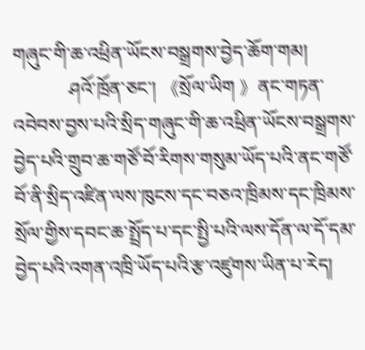གཞུང་གི་ཆ་འཕྲིན་ཡོངས་བསྒྲགས་བྱེད་ཆོག་གམ།
            ཤའོ་ཁྲོན་ཅང་། 《སྲོལ་ཡིག 》ནང་གཏན་འབེབས་བྱས་པའི་སྲིད་གཞུང་གི་ཆ་འཕྲིན་ཡོངས་བསྒྲགས་བྱེད་པའི་གྲུབ་ཆ་གཙོ་བོ་རིགས་གསུམ་ཡོད་པའི་ནང་གཙོ་བོ་ནི་སྲིད་འཛིན་ལས་ཁུངས་དང་བཅའ་ཁྲིམས་དང་ཁྲིམས་སྲོལ་གྱིས་དབང་ཆ་སྤྲོད་པ་དང་སྤྱི་པའི་ལས་དོན་ལ་དོ་དམ་བྱེད་པའི་འགན་འཁྲི་ཡོད་པའི་རྩ་འཛུགས་ཡིན་པ་རེད།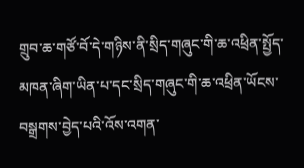གྲུབ་ཆ་གཙོ་བོ་དེ་གཉིས་ནི་སྲིད་གཞུང་གི་ཆ་འཕྲིན་སྤྱོད་མཁན་ཞིག་ཡིན་པ་དང་སྲིད་གཞུང་གི་ཆ་འཕྲིན་ཡོངས་བསྒྲགས་བྱེད་པའི་འོས་འགན་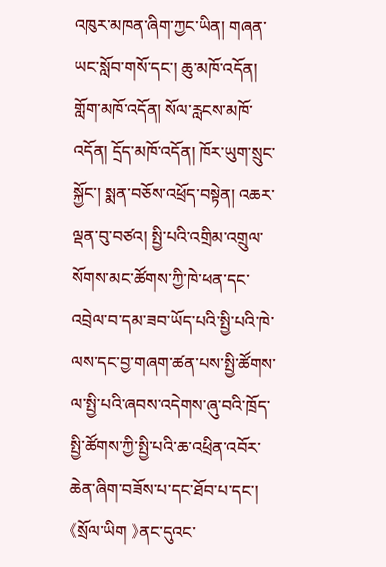འཁུར་མཁན་ཞིག་ཀྱང་ཡིན། གཞན་ཡང་སློབ་གསོ་དང་། ཆུ་མཁོ་འདོན། གློག་མཁོ་འདོན། སོལ་རླངས་མཁོ་འདོན། དྲོད་མཁོ་འདོན། ཁོར་ཡུག་སྲུང་སྐྱོང་། སྨན་བཅོས་འཕྲོད་བསྟེན། འཆར་ལྡན་བུ་བཙའ། སྤྱི་པའི་འགྲིམ་འགྲུལ་སོགས་མང་ཚོགས་ཀྱི་ཁེ་ཕན་དང་འབྲེལ་བ་དམ་ཟབ་ཡོད་པའི་སྤྱི་པའི་ཁེ་ལས་དང་བྱ་གཞག་ཚན་པས་སྤྱི་ཚོགས་ལ་སྤྱི་པའི་ཞབས་འདེགས་ཞུ་བའི་ཁྲོད་སྤྱི་ཚོགས་ཀྱི་སྤྱི་པའི་ཆ་འཕྲིན་འབོར་ཆེན་ཞིག་བཟོས་པ་དང་ཐོབ་པ་དང་། 《སྲོལ་ཡིག 》ནང་དུའང་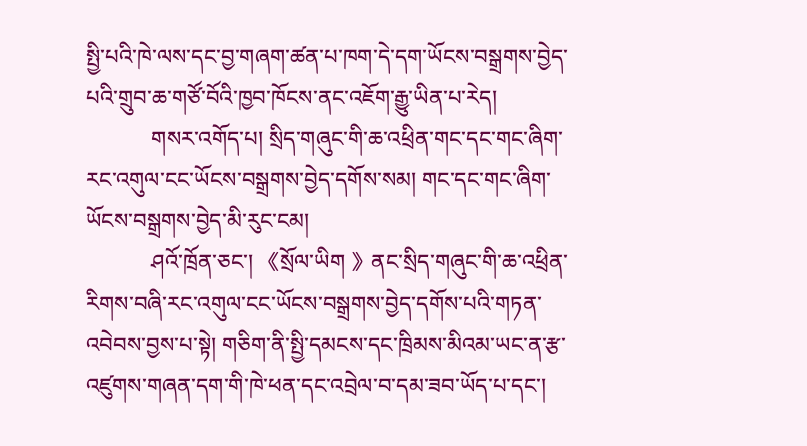སྤྱི་པའི་ཁེ་ལས་དང་བྱ་གཞག་ཚན་པ་ཁག་དེ་དག་ཡོངས་བསྒྲགས་བྱེད་པའི་གྲུབ་ཆ་གཙོ་བོའི་ཁྱབ་ཁོངས་ནང་འཇོག་རྒྱུ་ཡིན་པ་རེད།
            གསར་འགོད་པ། སྲིད་གཞུང་གི་ཆ་འཕྲིན་གང་དང་གང་ཞིག་རང་འགུལ་ངང་ཡོངས་བསྒྲགས་བྱེད་དགོས་སམ། གང་དང་གང་ཞིག་ཡོངས་བསྒྲགས་བྱེད་མི་རུང་ངམ།
            ཤའོ་ཁྲོན་ཅང་། 《སྲོལ་ཡིག 》ནང་སྲིད་གཞུང་གི་ཆ་འཕྲིན་རིགས་བཞི་རང་འགུལ་ངང་ཡོངས་བསྒྲགས་བྱེད་དགོས་པའི་གཏན་འབེབས་བྱས་པ་སྟེ། གཅིག་ནི་སྤྱི་དམངས་དང་ཁྲིམས་མིའམ་ཡང་ན་རྩ་འཛུགས་གཞན་དག་གི་ཁེ་ཕན་དང་འབྲེལ་བ་དམ་ཟབ་ཡོད་པ་དང་།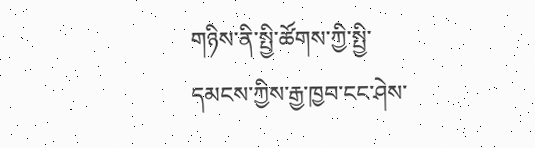གཉིས་ནི་སྤྱི་ཚོགས་ཀྱི་སྤྱི་དམངས་ཀྱིས་རྒྱ་ཁྱབ་ངང་ཤེས་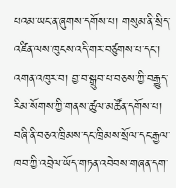པའམ་ཡང་ན་ཞུགས་དགོས་པ། གསུམ་ནི་སྲིད་འཛིན་ལས་ཁུངས་འདི་གར་བཙུགས་པ་དང་། འགན་འཁུར་བ། བྱ་བ་སྒྲུབ་པ་བཅས་ཀྱི་བརྒྱུད་རིམ་སོགས་ཀྱི་གནས་ཚུལ་མཚོན་དགོས་པ། བཞི་ནི་བཅའ་ཁྲིམས་དང་ཁྲིམས་སྲོལ་དང་རྒྱལ་ཁབ་ཀྱི་འབྲེལ་ཡོད་གཏན་འབེབས་གཞན་དག་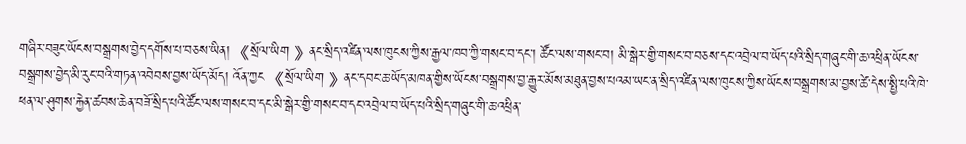གཞིར་བཟུང་ཡོངས་བསྒྲགས་བྱེད་དགོས་པ་བཅས་ཡིན། 《སྲོལ་ཡིག 》ནང་སྲིད་འཛིན་ལས་ཁུངས་ཀྱིས་རྒྱལ་ཁབ་ཀྱི་གསང་བ་དང་། ཚོང་ལས་གསང་བ། མི་སྒེར་གྱི་གསང་བ་བཅས་དང་འབྲེལ་བ་ཡོད་པའི་སྲིད་གཞུང་གི་ཆ་འཕྲིན་ཡོངས་བསྒྲགས་བྱེད་མི་རུང་བའི་གཏན་འབེབས་བྱས་ཡོད་མོད། འོན་ཀྱང 《སྲོལ་ཡིག 》ནང་དབང་ཆ་ཡོད་མཁན་གྱིས་ཡོངས་བསྒྲགས་བྱ་རྒྱུར་མོས་མཐུན་བྱས་པའམ་ཡང་ན་སྲིད་འཛིན་ལས་ཁུངས་ཀྱིས་ཡོངས་བསྒྲགས་མ་བྱས་ཚེ་དེས་སྤྱི་པའི་ཁེ་ཕན་ལ་ཤུགས་རྐྱེན་ཚབས་ཆེན་བཟོ་སྲིད་པའི་ཚོང་ལས་གསང་བ་དང་མི་སྒེར་གྱི་གསང་བ་དང་འབྲེལ་བ་ཡོད་པའི་སྲིད་གཞུང་གི་ཆ་འཕྲིན་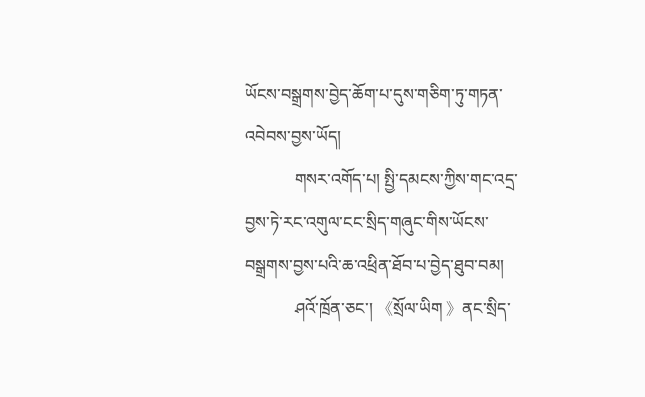ཡོངས་བསྒྲགས་བྱེད་ཆོག་པ་དུས་གཅིག་ཏུ་གཏན་འབེབས་བྱས་ཡོད།
            གསར་འགོད་པ། སྤྱི་དམངས་ཀྱིས་གང་འདྲ་བྱས་ཏེ་རང་འགུལ་ངང་སྲིད་གཞུང་གིས་ཡོངས་བསྒྲགས་བྱས་པའི་ཆ་འཕྲིན་ཐོབ་པ་བྱེད་ཐུབ་བམ།
            ཤའོ་ཁྲོན་ཅང་། 《སྲོལ་ཡིག 》ནང་སྲིད་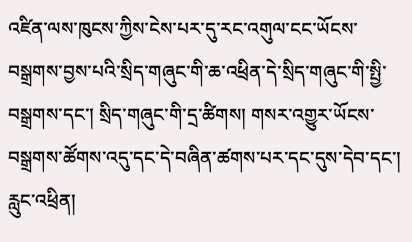འཛིན་ལས་ཁུངས་ཀྱིས་ངེས་པར་དུ་རང་འགུལ་ངང་ཡོངས་བསྒྲགས་བྱས་པའི་སྲིད་གཞུང་གི་ཆ་འཕྲིན་དེ་སྲིད་གཞུང་གི་སྤྱི་བསྒྲགས་དང་། སྲིད་གཞུང་གི་དྲ་ཚིགས། གསར་འགྱུར་ཡོངས་བསྒྲགས་ཚོགས་འདུ་དང་དེ་བཞིན་ཚགས་པར་དང་དུས་དེབ་དང་། རླུང་འཕྲིན།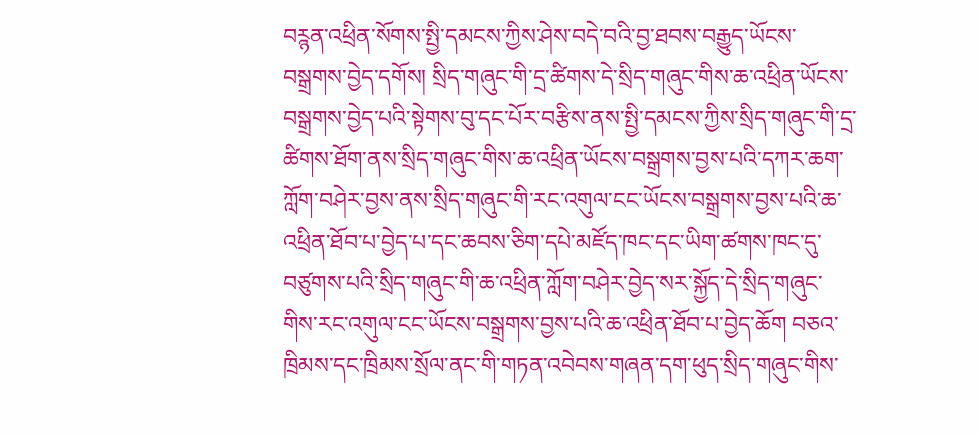བཪྙན་འཕྲིན་སོགས་སྤྱི་དམངས་ཀྱིས་ཤེས་བདེ་བའི་བྱ་ཐབས་བརྒྱུད་ཡོངས་བསྒྲགས་བྱེད་དགོས། སྲིད་གཞུང་གི་དྲ་ཚིགས་དེ་སྲིད་གཞུང་གིས་ཆ་འཕྲིན་ཡོངས་བསྒྲགས་བྱེད་པའི་སྟེགས་བུ་དང་པོར་བརྩིས་ནས་སྤྱི་དམངས་ཀྱིས་སྲིད་གཞུང་གི་དྲ་ཚིགས་ཐོག་ནས་སྲིད་གཞུང་གིས་ཆ་འཕྲིན་ཡོངས་བསྒྲགས་བྱས་པའི་དཀར་ཆག་ཀློག་བཤེར་བྱས་ནས་སྲིད་གཞུང་གི་རང་འགུལ་ངང་ཡོངས་བསྒྲགས་བྱས་པའི་ཆ་འཕྲིན་ཐོབ་པ་བྱེད་པ་དང་ཆབས་ཅིག་དཔེ་མཛོད་ཁང་དང་ཡིག་ཚགས་ཁང་དུ་བཙུགས་པའི་སྲིད་གཞུང་གི་ཆ་འཕྲིན་ཀློག་བཤེར་བྱེད་སར་སྐྱོད་དེ་སྲིད་གཞུང་གིས་རང་འགུལ་ངང་ཡོངས་བསྒྲགས་བྱས་པའི་ཆ་འཕྲིན་ཐོབ་པ་བྱེད་ཆོག བཅའ་ཁྲིམས་དང་ཁྲིམས་སྲོལ་ནང་གི་གཏན་འབེབས་གཞན་དག་ཕུད་སྲིད་གཞུང་གིས་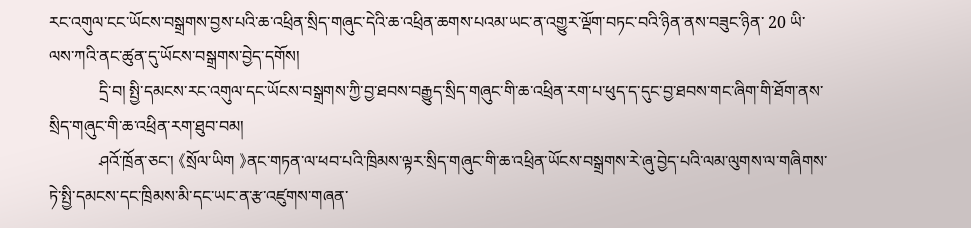རང་འགུལ་ངང་ཡོངས་བསྒྲགས་བྱས་པའི་ཆ་འཕྲིན་སྲིད་གཞུང་དེའི་ཆ་འཕྲིན་ཆགས་པའམ་ཡང་ན་འགྱུར་ལྡོག་བཏང་བའི་ཉིན་ནས་བཟུང་ཉིན་ 20 ཡི་ལས་ཀའི་ནང་ཚུན་དུ་ཡོངས་བསྒྲགས་བྱེད་དགོས།
            དྲི་བ། སྤྱི་དམངས་རང་འགུལ་དང་ཡོངས་བསྒྲགས་ཀྱི་བྱ་ཐབས་བརྒྱུད་སྲིད་གཞུང་གི་ཆ་འཕྲིན་རག་པ་ཕུད་ད་དུང་བྱ་ཐབས་གང་ཞིག་གི་ཐོག་ནས་སྲིད་གཞུང་གི་ཆ་འཕྲིན་རག་ཐུབ་བམ།
            ཤའོ་ཁྲོན་ཅང་། 《སྲོལ་ཡིག 》ནང་གཏན་ལ་ཕབ་པའི་ཁྲིམས་ལྟར་སྲིད་གཞུང་གི་ཆ་འཕྲིན་ཡོངས་བསྒྲགས་རེ་ཞུ་བྱེད་པའི་ལམ་ལུགས་ལ་གཞིགས་ཏེ་སྤྱི་དམངས་དང་ཁྲིམས་མི་དང་ཡང་ན་རྩ་འཛུགས་གཞན་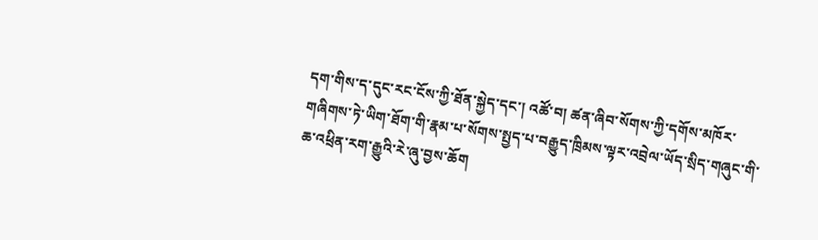དག་གིས་ད་དུང་རང་ངོས་ཀྱི་ཐོན་སྐྱེད་དང་། འཚོ་བ། ཚན་ཞིབ་སོགས་ཀྱི་དགོས་མཁོར་གཞིགས་ཏེ་ཡིག་ཐོག་གི་རྣམ་པ་སོགས་སྤྱད་པ་བརྒྱུད་ཁྲིམས་ལྟར་འབྲེལ་ཡོད་སྲིད་གཞུང་གི་ཆ་འཕྲིན་རག་རྒྱུའི་རེ་ཞུ་བྱས་ཆོག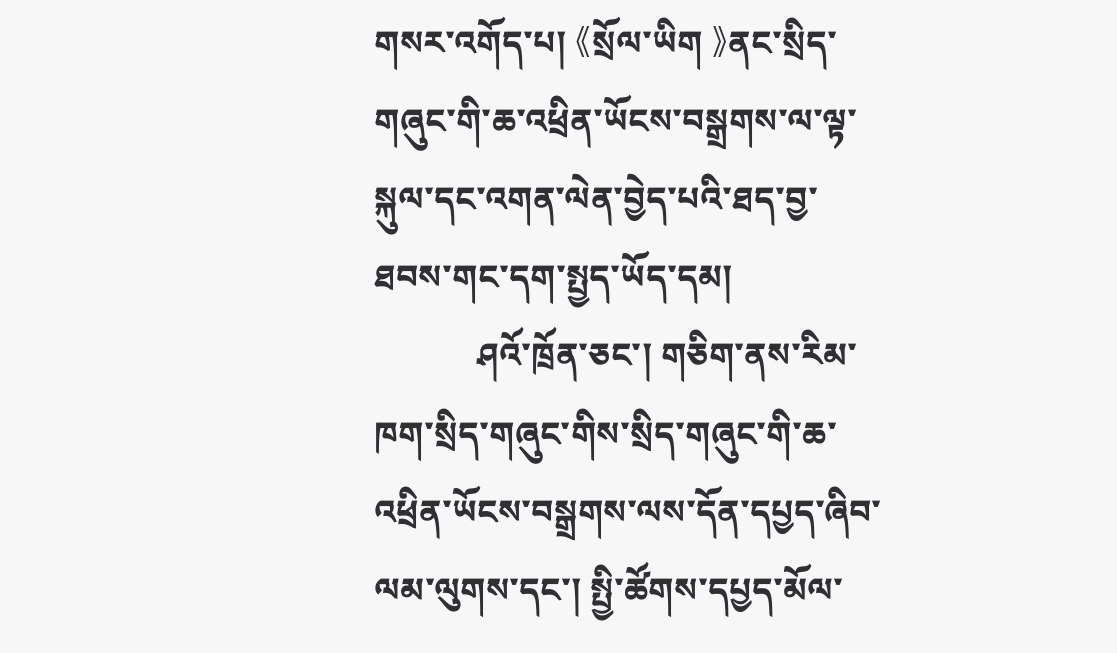གསར་འགོད་པ། 《སྲོལ་ཡིག 》ནང་སྲིད་གཞུང་གི་ཆ་འཕྲིན་ཡོངས་བསྒྲགས་ལ་ལྟ་སྐུལ་དང་འགན་ལེན་བྱེད་པའི་ཐད་བྱ་ཐབས་གང་དག་སྤྱད་ཡོད་དམ།
            ཤའོ་ཁྲོན་ཅང་། གཅིག་ནས་རིམ་ཁག་སྲིད་གཞུང་གིས་སྲིད་གཞུང་གི་ཆ་འཕྲིན་ཡོངས་བསྒྲགས་ལས་དོན་དཔྱད་ཞིབ་ལམ་ལུགས་དང་། སྤྱི་ཚོགས་དཔྱད་མོལ་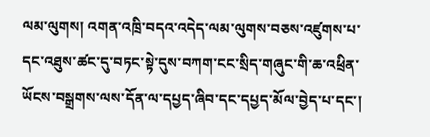ལམ་ལུགས། འགན་འཁྲི་བདའ་འདེད་ལམ་ལུགས་བཅས་འཛུགས་པ་དང་འཐུས་ཚང་དུ་བཏང་སྟེ་དུས་བཀག་ངང་སྲིད་གཞུང་གི་ཆ་འཕྲིན་ཡོངས་བསྒྲགས་ལས་དོན་ལ་དཔྱད་ཞིབ་དང་དཔྱད་མོལ་བྱེད་པ་དང་།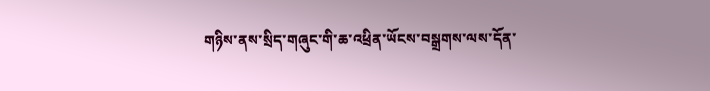གཉིས་ནས་སྲིད་གཞུང་གི་ཆ་འཕྲིན་ཡོངས་བསྒྲགས་ལས་དོན་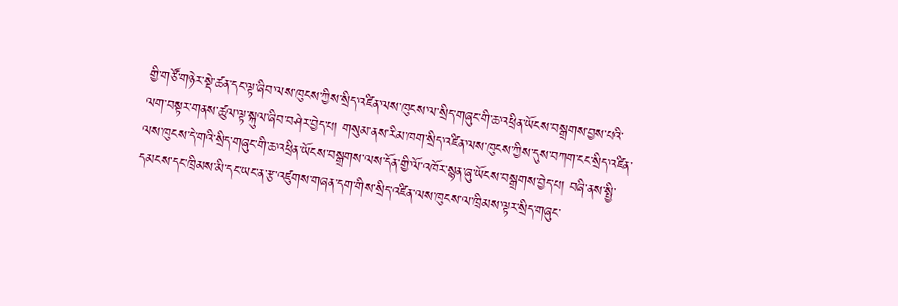གྱི་གཙོ་གཉེར་སྡེ་ཚན་དང་ལྟ་ཞིབ་ལས་ཁུངས་ཀྱིས་སྲིད་འཛིན་ལས་ཁུངས་ལ་སྲིད་གཞུང་གི་ཆ་འཕྲིན་ཡོངས་བསྒྲགས་བྱས་པའི་ལག་བསྟར་གནས་ཚུལ་ལྟ་སྐུལ་ཞིབ་བཤེར་བྱེད་པ། གསུམ་ནས་རིམ་ཁག་སྲིད་འཛིན་ལས་ཁུངས་ཀྱིས་དུས་བཀག་ངང་སྲིད་འཛིན་ལས་ཁུངས་དེ་གའི་སྲིད་གཞུང་གི་ཆ་འཕྲིན་ཡོངས་བསྒྲགས་ལས་དོན་གྱི་ལོ་འཁོར་སྙན་ཞུ་ཡོངས་བསྒྲགས་བྱེད་པ། བཞི་ནས་སྤྱི་དམངས་དང་ཁྲིམས་མི་དང་ཡང་ན་རྩ་འཛུགས་གཞན་དག་གིས་སྲིད་འཛིན་ལས་ཁུངས་ལ་ཁྲིམས་ལྟར་སྲིད་གཞུང་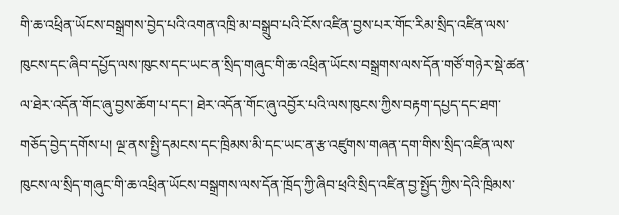གི་ཆ་འཕྲིན་ཡོངས་བསྒྲགས་བྱེད་པའི་འགན་འཁྲི་མ་བསྒྲུབ་པའི་ངོས་འཛིན་བྱས་པར་གོང་རིམ་སྲིད་འཛིན་ལས་ཁུངས་དང་ཞིབ་དཔྱོད་ལས་ཁུངས་དང་ཡང་ན་སྲིད་གཞུང་གི་ཆ་འཕྲིན་ཡོངས་བསྒྲགས་ལས་དོན་གཙོ་གཉེར་སྡེ་ཚན་ལ་ཐེར་འདོན་གོང་ཞུ་བྱས་ཆོག་པ་དང་། ཐེར་འདོན་གོང་ཞུ་འབྱོར་པའི་ལས་ཁུངས་ཀྱིས་བརྟག་དཔྱད་དང་ཐག་གཅོད་བྱེད་དགོས་པ། ལྔ་ནས་སྤྱི་དམངས་དང་ཁྲིམས་མི་དང་ཡང་ན་རྩ་འཛུགས་གཞན་དག་གིས་སྲིད་འཛིན་ལས་ཁུངས་ལ་སྲིད་གཞུང་གི་ཆ་འཕྲིན་ཡོངས་བསྒྲགས་ལས་དོན་ཁྲོད་ཀྱི་ཞིབ་ཕྲའི་སྲིད་འཛིན་བྱ་སྤྱོད་ཀྱིས་དེའི་ཁྲིམས་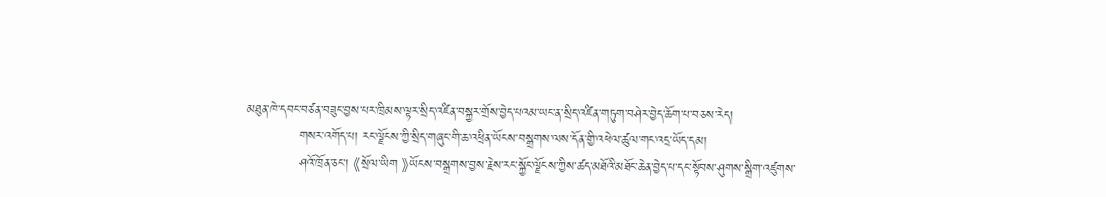མཐུན་ཁེ་དབང་བཙན་བཟུང་བྱས་པར་ཁྲིམས་ལྟར་སྲིད་འཛིན་བསྐྱར་གྲོས་བྱེད་པའམ་ཡང་ན་སྲིད་འཛིན་གཏུག་བཤེར་བྱེད་ཆོག་པ་བཅས་རེད།
            གསར་འགོད་པ། རང་ལྗོངས་ཀྱི་སྲིད་གཞུང་གི་ཆ་འཕྲིན་ཡོངས་བསྒྲགས་ལས་དོན་གྱི་འཕེལ་ཚུལ་གང་འདྲ་ཡོད་དམ།
            ཤའོ་ཁྲོན་ཅང་། 《སྲོལ་ཡིག 》ཡོངས་བསྒྲགས་བྱས་རྗེས་རང་སྐྱོང་ལྗོངས་ཀྱིས་ཚད་མཐོའི་མཐོང་ཆེན་བྱེད་པ་དང་སྟོབས་ཤུགས་སྒྲིག་འཛུགས་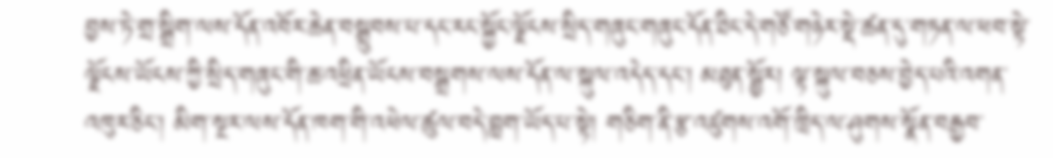བྱས་ཏེ་གྲ་སྒྲིག་ལས་དོན་འབོར་ཆེན་བསྒྲུབས་པ་དང་རང་སྐྱོང་ལྗོངས་སྲིད་གཞུང་གཞུང་དོན་ཐིང་དེ་གཙོ་གཉེར་སྡེ་ཚན་དུ་གཏན་ལ་ཕབ་སྟེ་ལྗོངས་ཡོངས་ཀྱི་སྲིད་གཞུང་གི་ཆ་འཕྲིན་ཡོངས་བསྒྲགས་ལས་དོན་ལ་སྐུལ་འདེད་དང་། མཐུན་སྦྱོར། ལྟ་སྐུལ་བཅས་བྱེད་པའི་འགན་འཁུར་ཅིང་། མིག་སྔར་ལས་དོན་ཁག་གི་འཕེལ་ཚུལ་བདེ་བླག་ཡོད་པ་སྟེ། གཅིག་ནི་རྩ་འཛུགས་འགོ་ཁྲིད་ལ་ཤུགས་སྣོན་བརྒྱབ་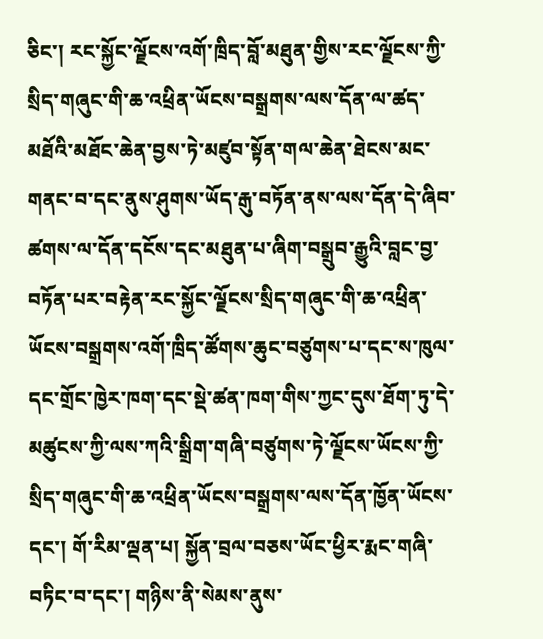ཅིང་། རང་སྐྱོང་ལྗོངས་འགོ་ཁྲིད་བློ་མཐུན་གྱིས་རང་ལྗོངས་ཀྱི་སྲིད་གཞུང་གི་ཆ་འཕྲིན་ཡོངས་བསྒྲགས་ལས་དོན་ལ་ཚད་མཐོའི་མཐོང་ཆེན་བྱས་ཏེ་མཛུབ་སྟོན་གལ་ཆེན་ཐེངས་མང་གནང་བ་དང་ནུས་ཤུགས་ཡོད་རྒུ་བཏོན་ནས་ལས་དོན་དེ་ཞིབ་ཚགས་ལ་དོན་དངོས་དང་མཐུན་པ་ཞིག་བསྒྲུབ་རྒྱུའི་བླང་བྱ་བཏོན་པར་བརྟེན་རང་སྐྱོང་ལྗོངས་སྲིད་གཞུང་གི་ཆ་འཕྲིན་ཡོངས་བསྒྲགས་འགོ་ཁྲིད་ཚོགས་ཆུང་བཙུགས་པ་དང་ས་ཁུལ་དང་གྲོང་ཁྱེར་ཁག་དང་སྡེ་ཚན་ཁག་གིས་ཀྱང་དུས་ཐོག་ཏུ་དེ་མཚུངས་ཀྱི་ལས་ཀའི་སྒྲིག་གཞི་བཙུགས་ཏེ་ལྗོངས་ཡོངས་ཀྱི་སྲིད་གཞུང་གི་ཆ་འཕྲིན་ཡོངས་བསྒྲགས་ལས་དོན་ཁྱོན་ཡོངས་དང་། གོ་རིམ་ལྡན་པ། སྐྱོན་བྲལ་བཅས་ཡོང་ཕྱིར་རྨང་གཞི་བཏིང་བ་དང་། གཉིས་ནི་སེམས་ནུས་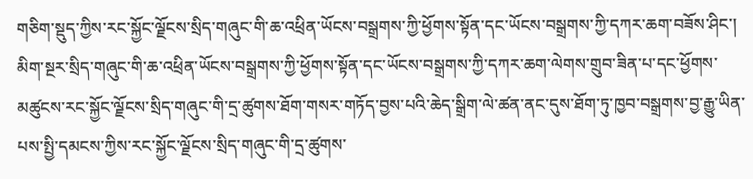གཅིག་སྡུད་ཀྱིས་རང་སྐྱོང་ལྗོངས་སྲིད་གཞུང་གི་ཆ་འཕྲིན་ཡོངས་བསྒྲགས་ཀྱི་ཕྱོགས་སྟོན་དང་ཡོངས་བསྒྲགས་ཀྱི་དཀར་ཆག་བཟོས་ཤིང་། མིག་སྔར་སྲིད་གཞུང་གི་ཆ་འཕྲིན་ཡོངས་བསྒྲགས་ཀྱི་ཕྱོགས་སྟོན་དང་ཡོངས་བསྒྲགས་ཀྱི་དཀར་ཆག་ལེགས་གྲུབ་ཟིན་པ་དང་ཕྱོགས་མཚུངས་རང་སྐྱོང་ལྗོངས་སྲིད་གཞུང་གི་དྲ་ཚུགས་ཐོག་གསར་གཏོད་བྱས་པའི་ཆེད་སྒྲིག་ལེ་ཚན་ནང་དུས་ཐོག་ཏུ་ཁྱབ་བསྒྲགས་བྱ་རྒྱུ་ཡིན་པས་སྤྱི་དམངས་ཀྱིས་རང་སྐྱོང་ལྗོངས་སྲིད་གཞུང་གི་དྲ་ཚུགས་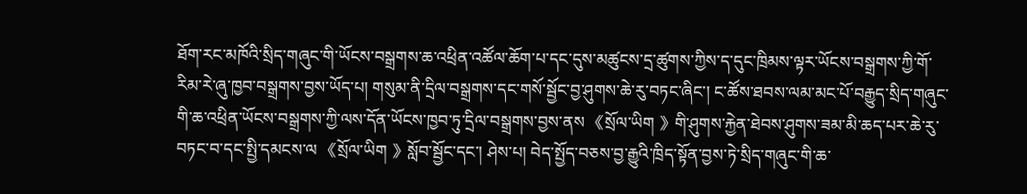ཐོག་རང་མཁོའི་སྲིད་གཞུང་གི་ཡོངས་བསྒྲགས་ཆ་འཕྲིན་འཚོལ་ཆོག་པ་དང་དུས་མཚུངས་དྲ་ཚུགས་ཀྱིས་ད་དུང་ཁྲིམས་ལྟར་ཡོངས་བསྒྲགས་ཀྱི་གོ་རིམ་རེ་ཞུ་ཁྱབ་བསྒྲགས་བྱས་ཡོད་པ། གསུམ་ནི་དྲིལ་བསྒྲགས་དང་གསོ་སྦྱོང་བྱ་ཤུགས་ཆེ་རུ་བཏང་ཞིང་། ང་ཚོས་ཐབས་ལམ་མང་པོ་བརྒྱུད་སྲིད་གཞུང་གི་ཆ་འཕྲིན་ཡོངས་བསྒྲགས་ཀྱི་ལས་དོན་ཡོངས་ཁྱབ་ཏུ་དྲིལ་བསྒྲགས་བྱས་ནས 《སྲོལ་ཡིག 》གི་ཤུགས་རྐྱེན་ཐེབས་ཤུགས་ཟམ་མི་ཆད་པར་ཆེ་རུ་བཏང་བ་དང་སྤྱི་དམངས་ལ 《སྲོལ་ཡིག 》སློབ་སྦྱོང་དང་། ཤེས་པ། བེད་སྤྱོད་བཅས་བྱ་རྒྱུའི་ཁྲིད་སྟོན་བྱས་ཏེ་སྲིད་གཞུང་གི་ཆ་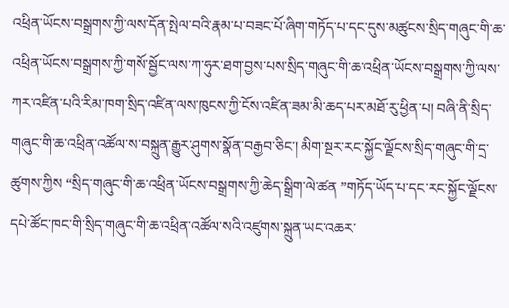འཕྲིན་ཡོངས་བསྒྲགས་ཀྱི་ལས་དོན་སྤེལ་བའི་རྣམ་པ་བཟང་པོ་ཞིག་གཏོད་པ་དང་དུས་མཚུངས་སྲིད་གཞུང་གི་ཆ་འཕྲིན་ཡོངས་བསྒྲགས་ཀྱི་གསོ་སྦྱོང་ལས་ཀ་ཧུར་ཐག་བྱས་པས་སྲིད་གཞུང་གི་ཆ་འཕྲིན་ཡོངས་བསྒྲགས་ཀྱི་ལས་ཀར་འཛིན་པའི་རིམ་ཁག་སྲིད་འཛིན་ལས་ཁུངས་ཀྱི་ངོས་འཛིན་ཟམ་མི་ཆད་པར་མཐོ་རུ་ཕྱིན་པ། བཞི་ནི་སྲིད་གཞུང་གི་ཆ་འཕྲིན་འཚོལ་ས་བསྐྲུན་རྒྱུར་ཤུགས་སྣོན་བརྒྱབ་ཅིང་། མིག་སྔར་རང་སྐྱོང་ལྗོངས་སྲིད་གཞུང་གི་དྲ་ཚུགས་ཀྱིས “སྲིད་གཞུང་གི་ཆ་འཕྲིན་ཡོངས་བསྒྲགས་ཀྱི་ཆེད་སྒྲིག་ལེ་ཚན ”གཏོད་ཡོད་པ་དང་རང་སྐྱོང་ལྗོངས་དཔེ་ཚོང་ཁང་གི་སྲིད་གཞུང་གི་ཆ་འཕྲིན་འཚོལ་སའི་འཛུགས་སྐྲུན་ཡང་འཆར་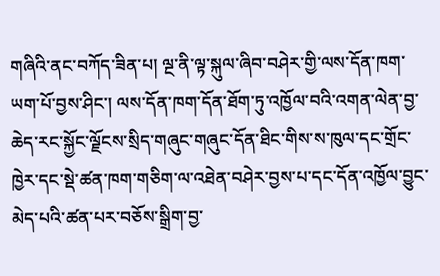གཞིའི་ནང་བཀོད་ཟིན་པ། ལྔ་ནི་ལྟ་སྐུལ་ཞིབ་བཤེར་གྱི་ལས་དོན་ཁག་ཡག་པོ་བྱས་ཤིང་། ལས་དོན་ཁག་དོན་ཐོག་ཏུ་འཁྱོལ་བའི་འགན་ལེན་བྱ་ཆེད་རང་སྐྱོང་ལྗོངས་སྲིད་གཞུང་གཞུང་དོན་ཐིང་གིས་ས་ཁུལ་དང་གྲོང་ཁྱེར་དང་སྡེ་ཚན་ཁག་གཅིག་ལ་འཐེན་བཤེར་བྱས་པ་དང་དོན་འཁྱོལ་བྱུང་མེད་པའི་ཚན་པར་བཅོས་སྒྲིག་བྱ་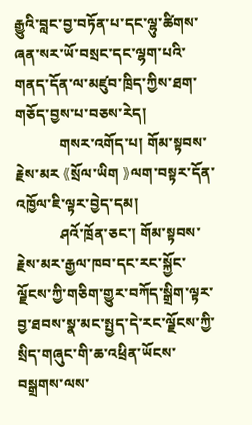རྒྱུའི་བླང་བྱ་བཏོན་པ་དང་ལྷུ་ཚིགས་ཞན་སར་ཡོ་བསྲང་དང་ལྷག་པའི་གནད་དོན་ལ་མཛུབ་ཁྲིད་ཀྱིས་ཐག་གཅོད་བྱས་པ་བཅས་རེད།
            གསར་འགོད་པ། གོམ་སྟབས་རྗེས་མར 《སྲོལ་ཡིག 》ལག་བསྟར་དོན་འཁྱོལ་ཇི་ལྟར་བྱེད་དམ།
            ཤའོ་ཁྲོན་ཅང་། གོམ་སྟབས་རྗེས་མར་རྒྱལ་ཁབ་དང་རང་སྐྱོང་ལྗོངས་ཀྱི་གཅིག་གྱུར་བཀོད་སྒྲིག་ལྟར་བྱ་ཐབས་སྣ་མང་སྤྱད་དེ་རང་ལྗོངས་ཀྱི་སྲིད་གཞུང་གི་ཆ་འཕྲིན་ཡོངས་བསྒྲགས་ལས་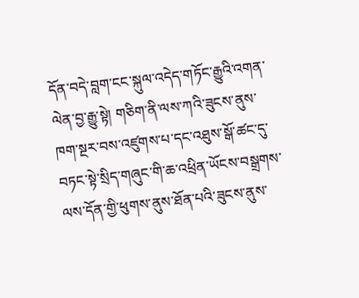དོན་བདེ་བླག་ངང་སྐུལ་འདེད་གཏོང་རྒྱུའི་འགན་ལེན་བྱ་རྒྱུ་སྟེ། གཅིག་ནི་ལས་ཀའི་ཟུངས་ནུས་ཁག་སྔར་བས་འཛུགས་པ་དང་འཐུས་སྒོ་ཚང་དུ་བཏང་སྟེ་སྲིད་གཞུང་གི་ཆ་འཕྲིན་ཡོངས་བསྒྲགས་ལས་དོན་གྱི་ཕུགས་ནུས་ཐོན་པའི་ཟུངས་ནུས་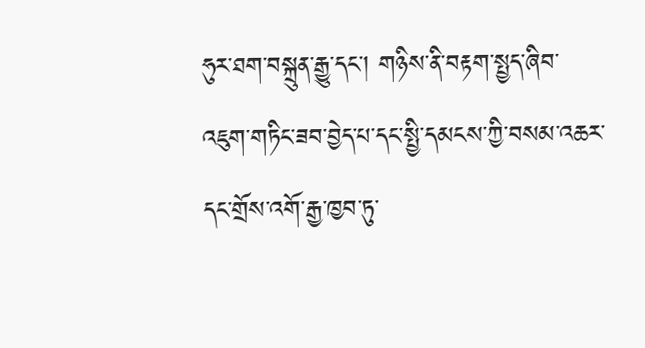ཧུར་ཐག་བསྐྲུན་རྒྱུ་དང་། གཉིས་ནི་བརྟག་སྤྱད་ཞིབ་འཇུག་གཏིང་ཟབ་བྱེད་པ་དང་སྤྱི་དམངས་ཀྱི་བསམ་འཆར་དང་གྲོས་འགོ་རྒྱ་ཁྱབ་ཏུ་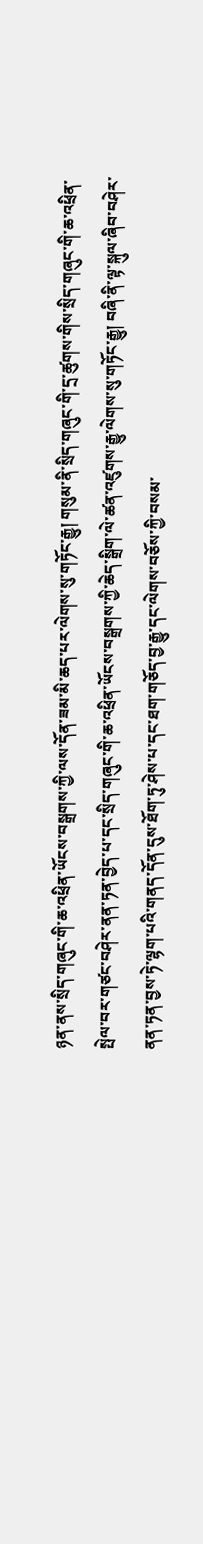ཉན་ནས་སྲིད་གཞུང་གི་ཆ་འཕྲིན་ཡོངས་བསྒྲགས་ཀྱི་ལས་དོན་ཟམ་མི་ཆད་པར་ལེགས་སུ་གཏོང་རྒྱུ། གསུམ་ནི་སྲིད་གཞུང་གི་དྲ་ཚུགས་གིས་སྲིད་གཞུང་གི་ཆ་འཕྲིན་སྤེལ་བར་གཙང་བཤེར་ནན་ཏན་བྱེད་པ་དང་སྲིད་གཞུང་གི་ཆ་འཕྲིན་ཡོངས་བསྒྲགས་ཀྱི་ཆེད་སྒྲིག་ལེ་ཚན་འཛུགས་རྒྱུ་ལེགས་སུ་གཏོང་རྒྱུ། བཞི་ནི་ལྟ་སྐུལ་ཞིབ་བཤེར་ནན་ཏན་བྱས་ཏེ་ལྷག་པའི་གནད་དོན་དུས་ཐོག་ཏུ་ཤེས་པ་དང་ཐག་གཅོད་བྱ་རྒྱུ་དང་ལེགས་བཅོས་ཀྱི་བསམ་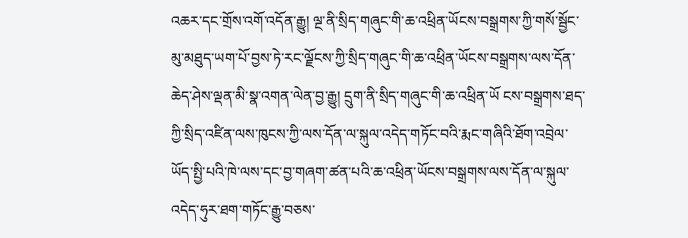འཆར་དང་གྲོས་འགོ་འདོན་རྒྱུ། ལྔ་ནི་སྲིད་གཞུང་གི་ཆ་འཕྲིན་ཡོངས་བསྒྲགས་ཀྱི་གསོ་སྦྱོང་མུ་མཐུད་ཡག་པོ་བྱས་ཏེ་རང་ལྗོངས་ཀྱི་སྲིད་གཞུང་གི་ཆ་འཕྲིན་ཡོངས་བསྒྲགས་ལས་དོན་ཆེད་ཤེས་ལྡན་མི་སྣ་འགན་ལེན་བྱ་རྒྱུ། དྲུག་ནི་སྲིད་གཞུང་གི་ཆ་འཕྲིན་ཡོ ངས་བསྒྲགས་ཐད་ཀྱི་སྲིད་འཛིན་ལས་ཁུངས་ཀྱི་ལས་དོན་ལ་སྐུལ་འདེད་གཏོང་བའི་རྨང་གཞིའི་ཐོག་འབྲེལ་ཡོད་སྤྱི་པའི་ཁེ་ལས་དང་བྱ་གཞག་ཚན་པའི་ཆ་འཕྲིན་ཡོངས་བསྒྲགས་ལས་དོན་ལ་སྐུལ་འདེད་ཧུར་ཐག་གཏོང་རྒྱུ་བཅས་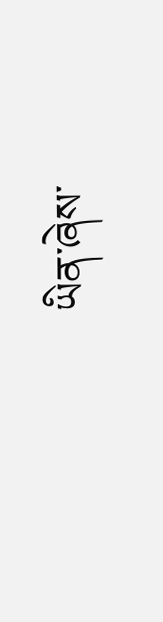ཡིན་ཞེས་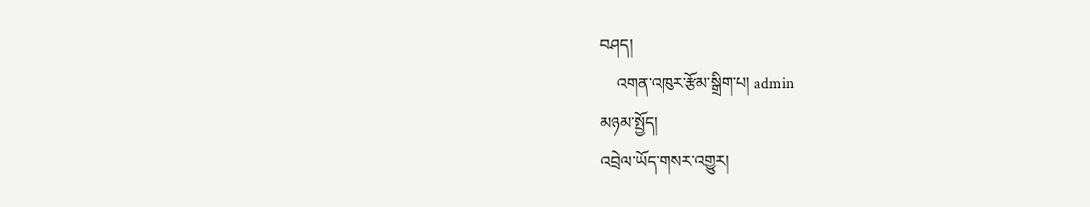བཤད།
    འགན་འཁུར་རྩོམ་སྒྲིག་པ། admin
མཉམ་སྤྱོད།
འབྲེལ་ཡོད་གསར་འགྱུར།